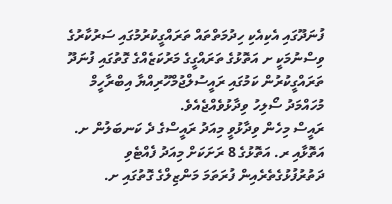ފުނަދޫގައި އެކިއެކި ހިދުމަތްތައް ތަރައްގީކުރުމުގައި ސަރުކާރުގެ ވިސްނުމަކީ ށ އަތޮޅުގެ ތަރައްގީގެ މަރުކަޒެއްގެ ގޮތުގައި ފުނަދޫ ތަރައްގީކުރުން ކަމުގައި ރައީސުލްޖުމްހޫރިއްޔާ އިބްރާހީމް މުހައްމަދު ސޯލިހު ވިދާޅުވެއްޖެއެވެ.
ރައީސް މިހެން ވިދާޅުވީ މިއަދު ރައީސްގެ ދެ ކަނބަލުން ށ. އަތޮޅާއި ރ. އަތޮޅުގެ 8 ރަށަކަށް މިއަދު ފެއްޓެވި ދަތުރުފުޅުގެތެރެއިން ފުރަތަމަ މަންޒިލްގެ ގޮތުގައި ށ.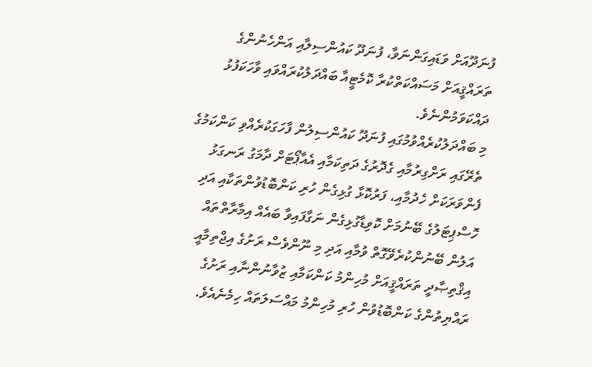ފުނަދޫއަށް ވަޑައިގަންނަވާ، ފުނަދޫ ކައުންސިލާއި އަންހެނުންގެ ތަރައްޤީއަށް މަސައްކަތްކުރާ ކޮމެޓީއާ ބައްދަލުކުރައްވައި ވާހަކަފުޅު ދައްކަވަމުންނެވެ.
މި ބައްދަލުކުރެއްވުމުގައި ފުނަދޫ ކައުންސިލުން ފާހަގަކުރެއްވި ކަންކަމުގެ ތެރޭގައި ރަށްގިރުމާއި ގެދޮރުގެ ދަތިކަމާއި އެއާޕޯޓަށް ދާމަގު ރަނގަޅު ފެންވަރަކަށް ހެދުމާއި، ފަރުކޮޅާ ގުޅިގެން ހުރި ކަންބޮޑުވުންތަކާއި އަދި ހޮސްޕިޓަލުގެ ބޭނުމަށް ކޮވިޑާގުޅިގެން ނަގާފައިވާ ބައެއް އިމާރާތްތައް އަލުން ބޭނުންކުރެވޭގޮތް ވުމާއި އަދި މި ނޫންވެސް ރަށުގެ އިޖްތިމާއީ އިޤްތިޞާދީ ތަރައްޤީއަށް މުހިންމު ކަންކަމާއި ޒުވާނުންނާއި ރަށުގެ ރައްޔިތުންގެ ކަންބޮޑުވުން ހުރި މުހިންމު މައްސަލަތައް ހިމެނެއެވެ.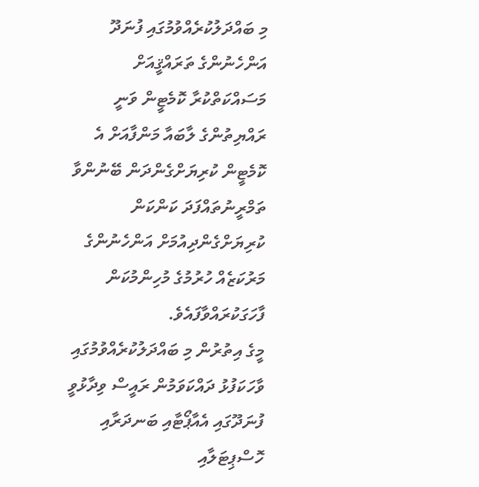މި ބައްދަލުކުރެއްވުމުގައި ފުނަދޫ އަންހެނުންގެ ތަރައްޤީއަށް މަސައްކަތްކުރާ ކޮމެޓީން ވަނީ ރައްޔިތުންގެ ލާބައާ މަންފާއަށް އެ ކޮމެޓީން ކުރިޔަށްގެންދަން ބޭނުންވާ ތަމްރީނުތައްފަދަ ކަންކަން ކުރިޔަށްގެންދިއުމަށް އަންހެނުންގެ މަރުކަޒެއް ހުރުމުގެ މުހިންމުކަން ފާހަގަކުރައްވާފައެވެ.
މީގެ އިތުރުން މި ބައްދަލުކުރެއްވުމުގައި ވާހަކަފުޅު ދައްކަވަމުން ރައީސް ވިދާޅުވީ ފުނަދޫގައި އެއާޕޯޓާއި ބަނދަރާއި ހޮސްޕިޓަލާއި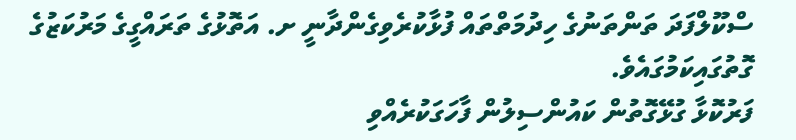ސްކޫލްފަދަ ތަންތަނުގެ ހިދުމަތްތައް ފުޅާކުރެވިގެންދާނީ ށ. އަތޮޅުގެ ތަރައްގީގެ މަރުކަޒުގެ ގޮތުގައިކަމުގައެވެ.
ފަރުކޮޅާ ގުޅޭގޮތުން ކައުންސިލުން ފާހަގަކުރެއްވި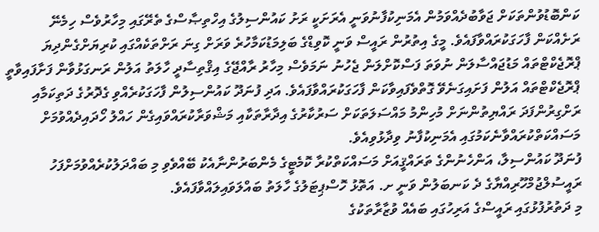ކަންބޮޑުވުންތަކަށް ޖަވާބުދެއްވަމުން އެމަނިކުފާނުވަނީ އެރަށަކީ ރަށު ކައުންސިލުގެ އިހްތިޞާސްގެ ތެރޭގައި މިހާރުވެސް ހިމެނޭ ރަށެއްކަން ފާހަގަކުރައްވާފައެވެ. މީގެ އިތުރުން ރައީސް ވަނީ ކޮވިޑްގެ ބަލިމަޑުކަމާހުރެ ވަރަށް ގިނަ ރަށްތަކެއްގައި ކުރިޔަށްގެންދިޔަ ޕްރޮޖެކްޓްތައް މަޑުޖައްސާލަން ނުވަތަ ފަސްކޮށްލަން ޖެހުނު ނަމަވެސް މިހާރު ރާއްޖޭގެ އިޤްތިސާދީ ހާލަތު އަލުން ރަނގަޅުވާން ފަށާފައިވާތީ ޕްރޮޖެކްޓްތައް އަލުން ފަށައިގަނެވޭ ގޮތްވެފައިވާކަން ފާހަގަކުރައްވާފައެވެ. އަދި ފުނަދޫ ކައުންސިލުން ފާހަގަކުރެއްވި ގެދޮރުގެ ދަތިކަމާއި ރަށްގިރުންފަދަ ރައްޔިތުންނަށް މުހިންމު މައްސަލަތަކަށް ސަރުކާރުގެ އިދާރާތަކާއި މަޝްވަރާކުރައްވައިގެން ހައްލު ހޯދައިދެއްވުމަށް މަސައްކަތްކުރައްވާނެކަމުގައި އެމަނިކުފާނު ވިދާޅުވިއެވެ.
ފުނަދޫ ކައުންސިލާ، އަންހެނުންގެ ތަރައްޤީއަށް މަސައްކަތްކުރާ ކޮމެޓީގެ މެންބަރުންނާއެކު ބޭއްވެވި މި ބައްދަލުކުރެއްވުމަށްފަހު ރައީސުލްޖުމްހޫރިއްޔާގެ ދެ ކަނބަލުން ވަނީ ށ. އަތޮޅު ހޮސްޕިޓަލުގެ ހާލަތު ބައްލަވައިލައްވާފައެވެ.
މި ދަތުރުފުޅުގައި ރައީސްގެ އަރިހުގައި ބައެއް ވުޒާރާތަކުގެ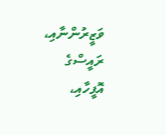ވަޒީރުންނާއި، ރައީސްގެ އޮފީހާއި،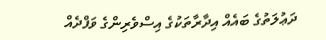ދަޢުލަތުގެ ބައެއް އިދާރާތަކުގެ އިސްވެރިންގެ ވަފްދެއް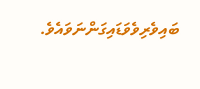ބައިވެރިވެވަޑައިގަންނަވައެވެ.